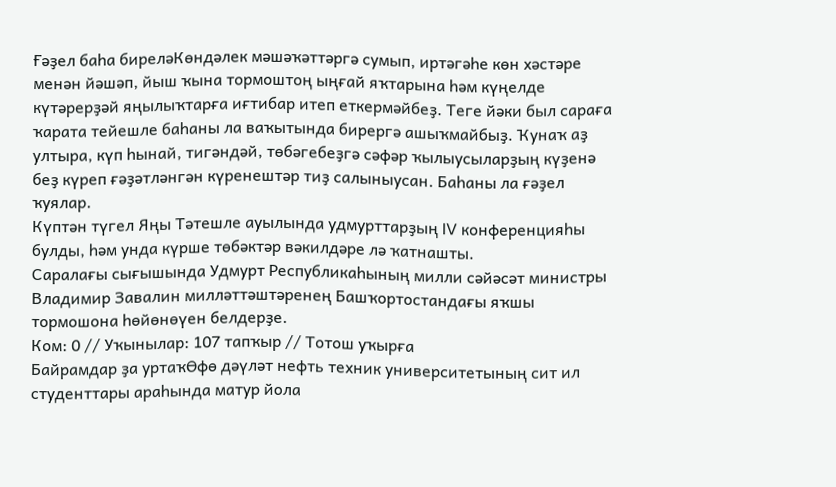Ғәҙел баһа биреләКөндәлек мәшәҡәттәргә сумып, иртәгәһе көн хәстәре менән йәшәп, йыш ҡына тормоштоң ыңғай яҡтарына һәм күңелде күтәрерҙәй яңылыҡтарға иғтибар итеп еткермәйбеҙ. Теге йәки был сараға ҡарата тейешле баһаны ла ваҡытында бирергә ашыҡмайбыҙ. Ҡунаҡ аҙ ултыра, күп һынай, тигәндәй, төбәгебеҙгә сәфәр ҡылыусыларҙың күҙенә беҙ күреп ғәҙәтләнгән күренештәр тиҙ салыныусан. Баһаны ла ғәҙел ҡуялар.
Күптән түгел Яңы Тәтешле ауылында удмурттарҙың IV конференцияһы булды, һәм унда күрше төбәктәр вәкилдәре лә ҡатнашты.
Саралағы сығышында Удмурт Республикаһының милли сәйәсәт министры Владимир Завалин милләттәштәренең Башҡортостандағы яҡшы тормошона һөйөнөүен белдерҙе.
Ком: 0 // Уҡынылар: 107 тапҡыр // Тотош уҡырға
Байрамдар ҙа уртаҡӨфө дәүләт нефть техник университетының сит ил студенттары араһында матур йола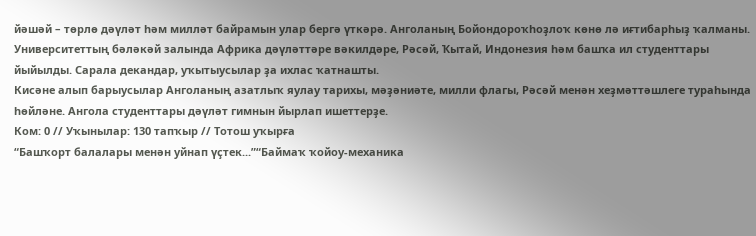йәшәй – төрлө дәүләт һәм милләт байрамын улар бергә үткәрә. Анголаның Бойондороҡһоҙлоҡ көнө лә иғтибарһыҙ ҡалманы.
Университеттың бәләкәй залында Африка дәүләттәре вәкилдәре, Рәсәй, Ҡытай, Индонезия һәм башҡа ил студенттары йыйылды. Сарала декандар, уҡытыусылар ҙа ихлас ҡатнашты.
Кисәне алып барыусылар Анголаның азатлыҡ яулау тарихы, мәҙәниәте, милли флагы, Рәсәй менән хеҙмәттәшлеге тураһында һөйләне. Ангола студенттары дәүләт гимнын йырлап ишеттерҙе.
Ком: 0 // Уҡынылар: 130 тапҡыр // Тотош уҡырға
“Башҡорт балалары менән уйнап үҫтек...”“Баймаҡ ҡойоу-механика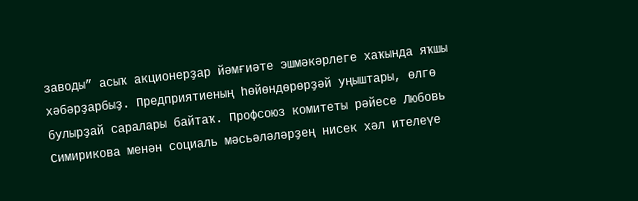заводы” асыҡ акционерҙар йәмғиәте эшмәкәрлеге хаҡында яҡшы хәбәрҙарбыҙ. Предприятиеның һөйөндөрөрҙәй уңыштары, өлгө булырҙай саралары байтаҡ. Профсоюз комитеты рәйесе Любовь Симирикова менән социаль мәсьәләләрҙең нисек хәл ителеүе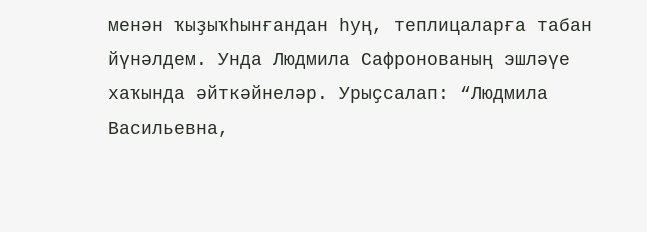менән ҡыҙыҡһынғандан һуң, теплицаларға табан йүнәлдем. Унда Людмила Сафронованың эшләүе хаҡында әйткәйнеләр. Урыҫсалап: “Людмила Васильевна,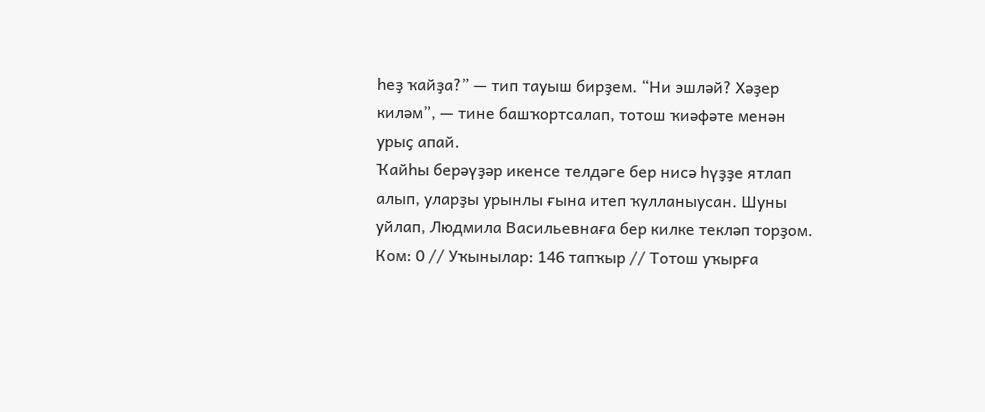һеҙ ҡайҙа?” — тип тауыш бирҙем. “Ни эшләй? Хәҙер киләм”, — тине башҡортсалап, тотош ҡиәфәте менән урыҫ апай.
Ҡайһы берәүҙәр икенсе телдәге бер нисә һүҙҙе ятлап алып, уларҙы урынлы ғына итеп ҡулланыусан. Шуны уйлап, Людмила Васильевнаға бер килке текләп торҙом.
Ком: 0 // Уҡынылар: 146 тапҡыр // Тотош уҡырға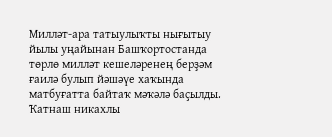Милләт-ара татыулыҡты нығытыу йылы уңайынан Башҡортостанда төрлө милләт кешеләренең берҙәм ғаилә булып йәшәүе хаҡында матбуғатта байтаҡ мәҡәлә баҫылды. Ҡатнаш никахлы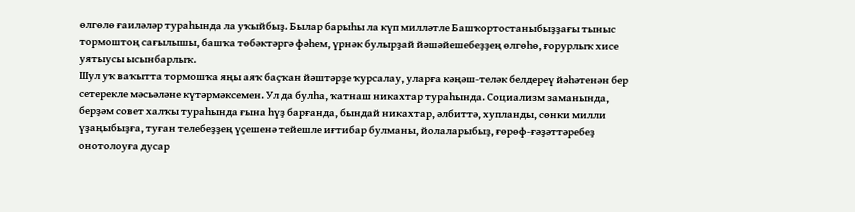өлгөлө ғаиләләр тураһында ла уҡыйбыҙ. Былар барыһы ла күп милләтле Башҡортостаныбыҙҙағы тыныс тормоштоң сағылышы, башҡа төбәктәргә фәһем, үрнәк булырҙай йәшәйешебеҙҙең өлгөһө, ғорурлыҡ хисе уятыусы ысынбарлыҡ.
Шул уҡ ваҡытта тормошҡа яңы аяҡ баҫҡан йәштәрҙе ҡурсалау, уларға кәңәш-теләк белдереү йәһәтенән бер сетерекле мәсьәләне күтәрмәксемен. Ул да булһа, ҡатнаш никахтар тураһында. Социализм заманында, берҙәм совет халҡы тураһында ғына һүҙ барғанда, бындай никахтар, әлбиттә, хупланды, сөнки милли үҙаңыбыҙға, туған телебеҙҙең үҫешенә тейешле иғтибар булманы, йолаларыбыҙ, ғөрөф-ғәҙәттәребеҙ онотолоуға дусар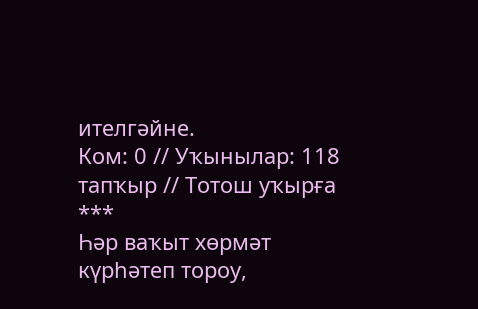ителгәйне.
Ком: 0 // Уҡынылар: 118 тапҡыр // Тотош уҡырға
***
Һәр ваҡыт хөрмәт күрһәтеп тороу,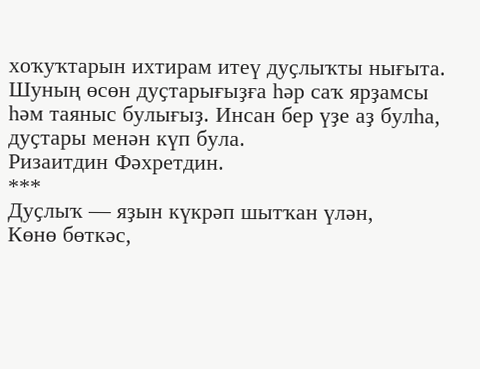хоҡуҡтарын ихтирам итеү дуҫлыҡты нығыта. Шуның өсөн дуҫтарығыҙға һәр саҡ ярҙамсы һәм таяныс булығыҙ. Инсан бер үҙе аҙ булһа, дуҫтары менән күп була.
Ризаитдин Фәхретдин.
***
Дуҫлыҡ — яҙын күкрәп шытҡан үлән,
Көнө бөткәс,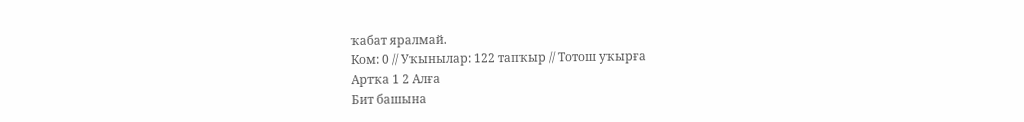ҡабат яралмай.
Ком: 0 // Уҡынылар: 122 тапҡыр // Тотош уҡырға
Артҡа 1 2 Алға
Бит башына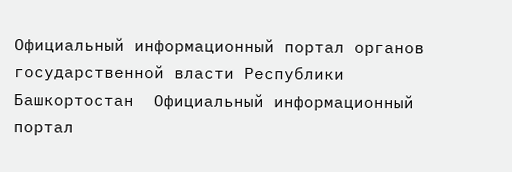Официальный информационный портал органов государственной власти Республики Башкортостан  Официальный информационный портал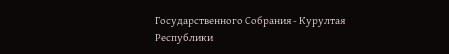Государственного Собрания - Курултая Республики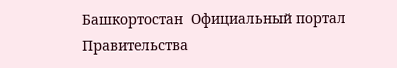Башкортостан  Официальный портал Правительства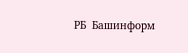РБ  Башинформ